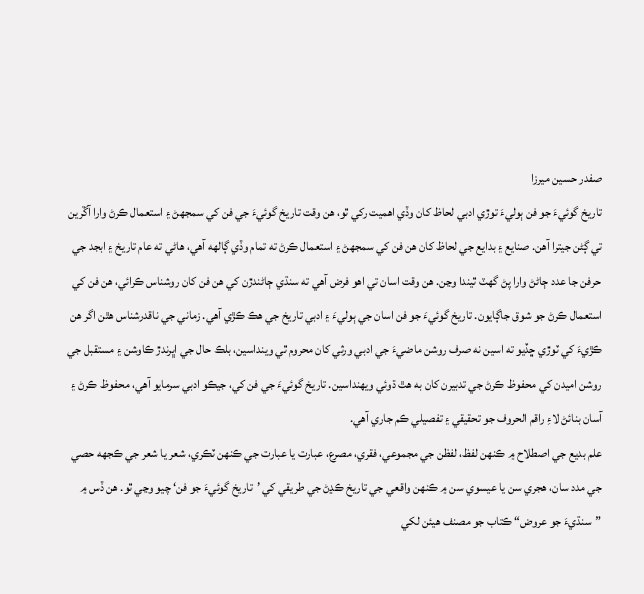صفدر حسين ميرزا
تاريخ گوئيءَ جو فن ٻوليءَ توڙي ادبي لحاظ کان وڏي اهميت رکي ٿو، هن وقت تاريخ گوئيءَ جي فن کي سمجھڻ ۽ استعمال ڪرڻ وارا آڱرين تي ڳڻن جيترا آهن. صنايع ۽ بدايع جي لحاظ کان هن فن کي سمجھڻ ۽ استعمال ڪرڻ ته تمام وڏي ڳالهه آهي، هاڻي ته عام تاريخ ۽ ابجد جي حرفن جا عدد ڄاڻڻ وارا پڻ گهٽ ٿيندا وڃن. هن وقت اسان تي اهو فرض آهي ته سنڌي ڄاڻندڙن کي هن فن کان روشناس ڪرائي، هن فن کي استعمال ڪرڻ جو شوق جاڳايون. تاريخ گوئيءَ جو فن اسان جي ٻوليءَ ۽ ادبي تاريخ جي هڪ ڪڙي آهي. زماني جي ناقدرشناس هٿن اگر هن ڪڙيءَ کي ٽوڙي ڇڏيو ته اسين نه صرف روشن ماضيءَ جي ادبي ورثي کان محروم ٿي وينداسين، بلڪ حال جي اڀرندڙ ڪاوشن ۽ مستقبل جي روشن اميدن کي محفوظ ڪرڻ جي تدبيرن کان به هٿ ڌوئي ويهنداسين. تاريخ گوئيءَ جي فن کي، جيڪو ادبي سرمايو آهي، محفوظ ڪرڻ ۽ آسان بنائڻ لاءِ راقم الحروف جو تحقيقي ۽ تفصيلي ڪم جاري آهي.
علم بديع جي اصطلاح ۾ ڪنهن لفظ، لفظن جي مجموعي، فقري، مصرع، عبارت يا عبارت جي ڪنهن ٽڪري، شعر يا شعر جي ڪجهه حصي جي مدد سان، هجري سن يا عيسوي سن ۾ ڪنهن واقعي جي تاريخ ڪڍڻ جي طريقي کي ’تاريخ گوئيءَ جو فن‘ چيو وڃي ٿو. هن ڏس ۾ ”سنڌيءَ جو عروض“ ڪتاب جو مصنف هيئن لکي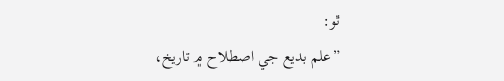ٿو:
”علم بديع جي اصطلاح ۾ تاريخ،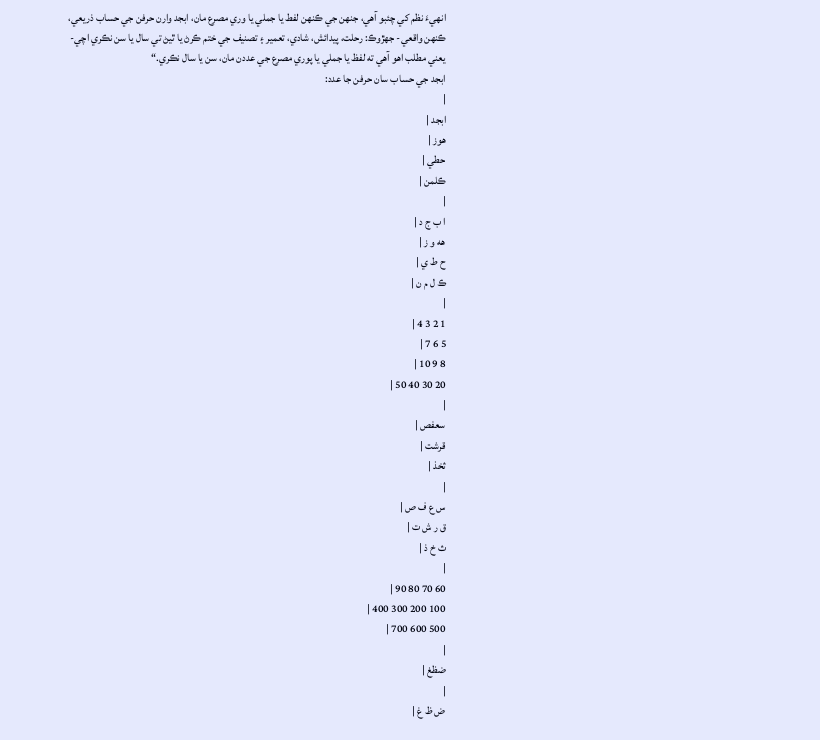انهيءَ نظم کي چئبو آهي، جنهن جي ڪنهن لفط يا جملي يا وري مصرع مان، ابجد وارن حرفن جي حساب ذريعي، ڪنهن واقعي- جهڙوڪ: رحلت، پيدائش، شادي، تعمير ۽ تصنيف جي ختم ڪرڻ يا ٿيڻ تي سال يا سن نڪري اچي- يعني مطلب اهو آهي ته لفظ يا جملي يا پوري مصرع جي عددن مان، سن يا سال نڪري.“
ابجد جي حساب سان حرفن جا عدد:
|
ابجد |
هوز |
حطي |
ڪلمن |
|
ا ب ج د |
هه و ز |
ح ط ي |
ڪ ل م ن |
|
1 2 3 4 |
5 6 7 |
8 9 10 |
20 30 40 50 |
|
سعفص |
قرشت |
ثخذ |
|
س ع ف ص |
ق ر ش ت |
ث خ ذ |
|
60 70 80 90 |
100 200 300 400 |
500 600 700 |
|
ضظغ |
|
ض ظ غ |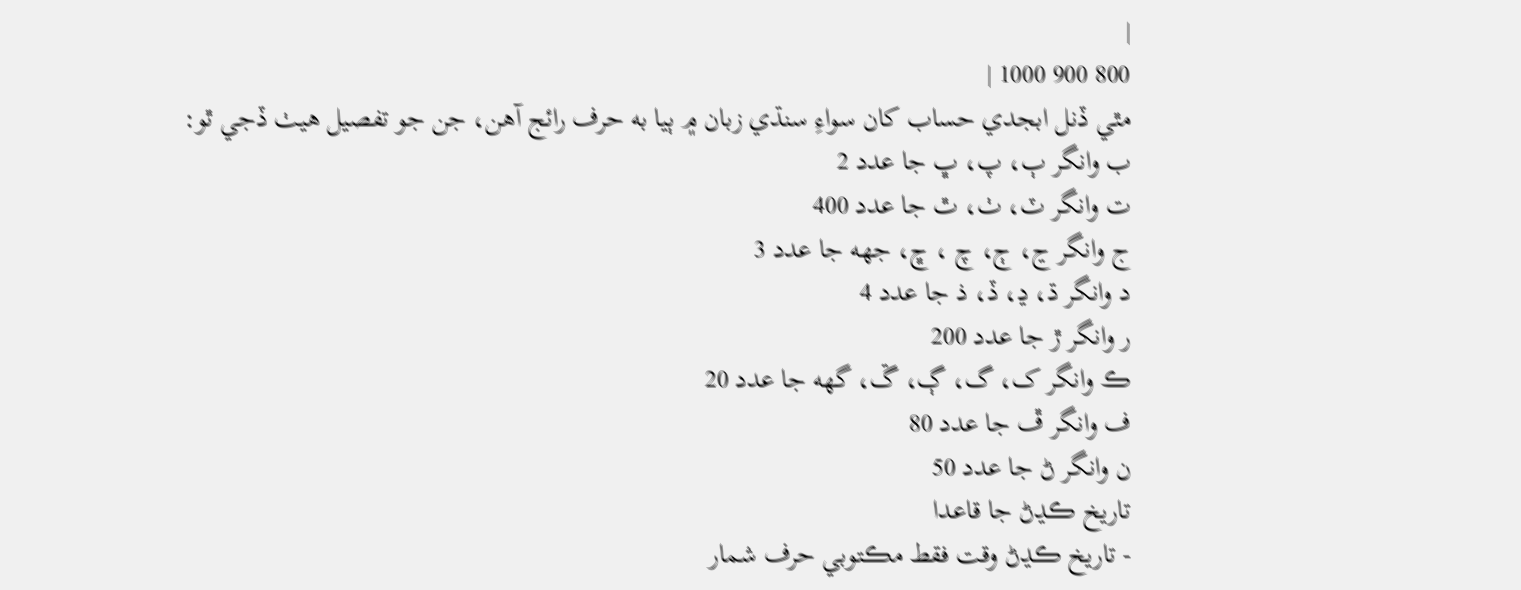|
800 900 1000 |
مٿي ڏنل ابجدي حساب کان سواءِ سنڌي زبان ۾ ٻيا به حرف رائج آهن، جن جو تفصيل هيٺ ڏجي ٿو:
ب وانگر ٻ، پ، ڀ جا عدد 2
ت وانگر ٽ، ٺ، ٿ جا عدد 400
ج وانگر ڃ، ڄ، چ ، ڇ، جهه جا عدد 3
د وانگر ڌ، ڍ، ڏ، ذ جا عدد 4
ر وانگر ڙ جا عدد 200
ڪ وانگر ک، گ، ڳ، ڱ، گهه جا عدد 20
ف وانگر ڦ جا عدد 80
ن وانگر ڻ جا عدد 50
تاريخ ڪڍڻ جا قاعدا
- تاريخ ڪڍڻ وقت فقط مڪتوبي حرف شمار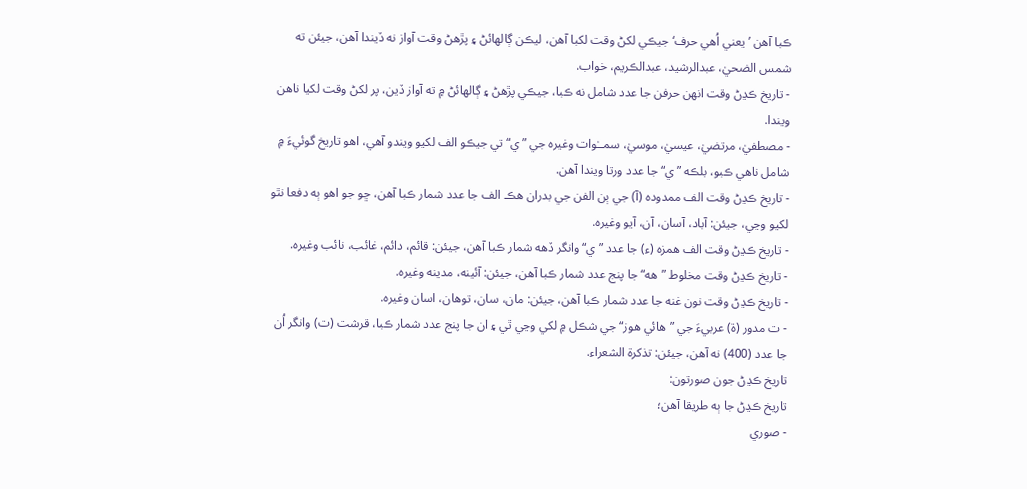ڪبا آهن ’يعني اُهي حرف‘ جيڪي لکڻ وقت لکبا آهن، ليڪن ڳالهائڻ ۽ پڙهڻ وقت آواز نه ڏيندا آهن، جيئن ته شمس الضحيٰ، عبدالرشيد، عبدالڪريم، خواب.
- تاريخ ڪڍڻ وقت انهن حرفن جا عدد شامل نه ڪبا، جيڪي پڙهڻ ۽ ڳالهائڻ ۾ ته آواز ڏين، پر لکڻ وقت لکيا ناهن ويندا.
- مصطفيٰ، مرتضيٰ، عيسيٰ، موسيٰ، سمــٰوات وغيره جي ”ي“ تي جيڪو الف لکيو ويندو آهي، اهو تاريخ گوئيءَ ۾ شامل ناهي ڪبو، بلڪه ”ي“ جا عدد ورتا ويندا آهن.
- تاريخ ڪڍڻ وقت الف ممدوده (آ) جي ٻن الفن جي بدران هڪ الف جا عدد شمار ڪبا آهن، ڇو جو اهو ٻه دفعا نٿو لکيو وڃي، جيئن: آباد، آسان، آن، آيو وغيره.
- تاريخ ڪڍڻ وقت الف همزه (ء) جا عدد ”ي“ وانگر ڏهه شمار ڪبا آهن، جيئن: قائم، دائم، غائب، نائب وغيره.
- تاريخ ڪڍڻ وقت مخلوط ”هه“ جا پنج عدد شمار ڪبا آهن، جيئن: آئينه، مدينه وغيره.
- تاريخ ڪڍڻ وقت نون غنه جا عدد شمار ڪبا آهن، جيئن: مان، سان، توهان، اسان وغيره.
- ت مدور (ة) عربيءَ جي ”هائي هوز“ جي شڪل ۾ لکي وڃي ٿي ۽ ان جا پنج عدد شمار ڪبا، قرشت (ت) وانگر اُن جا عدد (400) نه آهن، جيئن: تذکرة الشعراء.
تاريخ ڪڍڻ جون صورتون:
تاريخ ڪڍڻ جا ٻه طريقا آهن؛
- صوري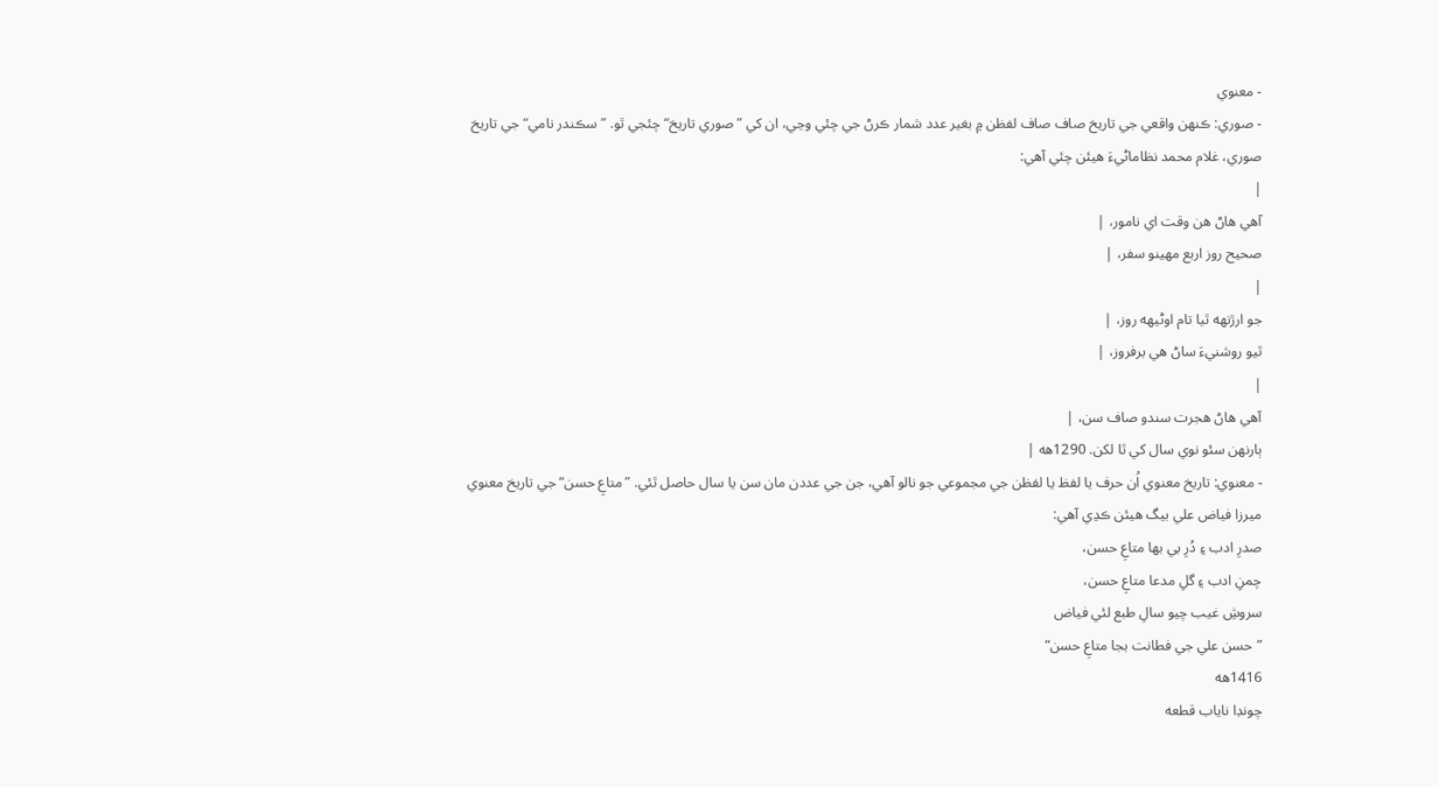- معنوي
- صوري: ڪنهن واقعي جي تاريخ صاف صاف لفظن ۾ بغير عدد شمار ڪرڻ جي چئي وڃي، ان کي ”صوري تاريخ“ چئجي ٿو. ”سڪندر نامي“ جي تاريخ صوري، غلام محمد نظاماڻيءَ هيئن چئي آهي:
|
آهي هاڻ هن وقت اي نامور، |
صحيح روز اربع مهينو سفر، |
|
جو ارڙنهه ٿيا تام اوڻيهه روز، |
ٿيو روشنيءَ ساڻ هي برفروز، |
|
آهي هاڻ هجرت سندو صاف سن، |
ٻارنهن سئو نوي سال کي ٿا لکن. 1290هه |
- معنوي: تاريخ معنوي اُن حرف يا لفظ يا لفظن جي مجموعي جو نالو آهي، جن جي عددن مان سن يا سال حاصل ٿئي. ”متاعِ حسن“ جي تاريخ معنوي ميرزا فياض علي بيگ هيئن ڪڍي آهي:
صدرِ ادب ۽ دُرِ بي بها متاعِ حسن،
چمنِ ادب ۽ گلِ مدعا متاعِ حسن،
سروشِ غيب چيو سالِ طبع لئي فياض
”حسن علي جي فطانت بجا متاعِ حسن“
1416هه
چونڊا ناياب قطعه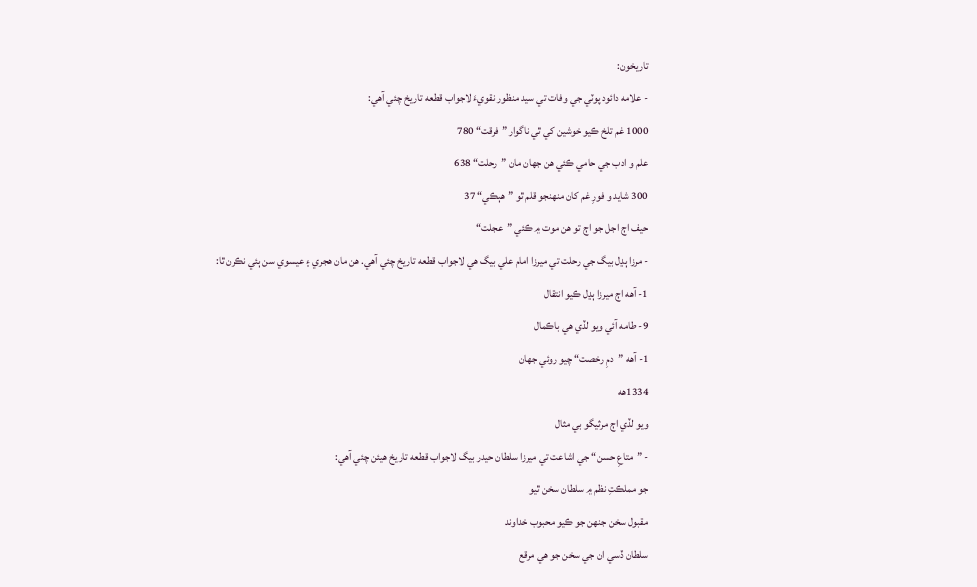تاريخون:
- علامه دائود پوٽي جي وفات تي سيد منظور نقويءَ لاجواب قطعه تاريخ چئي آهي:
1000 غم تلخ ڪيو خوشين کي ٿي ناگوار ”فرقت“ 780
علم و ادب جي حامي ڪئي هن جهان مان ”رحلت“ 638
300 شايد و فورِ غم کان منهنجو قلم ٿو ”هٻڪي“ 37
حيف اڄ اجل جو اڄ تو هن موت ۾ ڪئي ”عجلت“
- مرزا ٻڍل بيگ جي رحلت تي ميرزا امام علي بيگ هي لاجواب قطعه تاريخ چئي آهي. هن مان هجري ۽ عيسوي سن ٻئي نڪرن ٿا:
1- آهه اڄ ميرزا ٻڍل ڪيو انتقال
9- طامه آئي ويو لڏي هي باڪمال
1- آهه ”دمِ رخصت“ چيو روئي جهان
1334هه
ويو لڏي اڄ مرثيگو بي مثال
- ”متاعِ حسن“ جي اشاعت تي ميرزا سلطان حيدر بيگ لاجواب قطعه تاريخ هيئن چئي آهي:
جو مملڪتِ نظم ۾ سلطان سخن ٿيو
مقبول سخن جنهن جو ڪيو محبوب خداوند
سلطان ڏسي ان جي سخن جو هي مرقع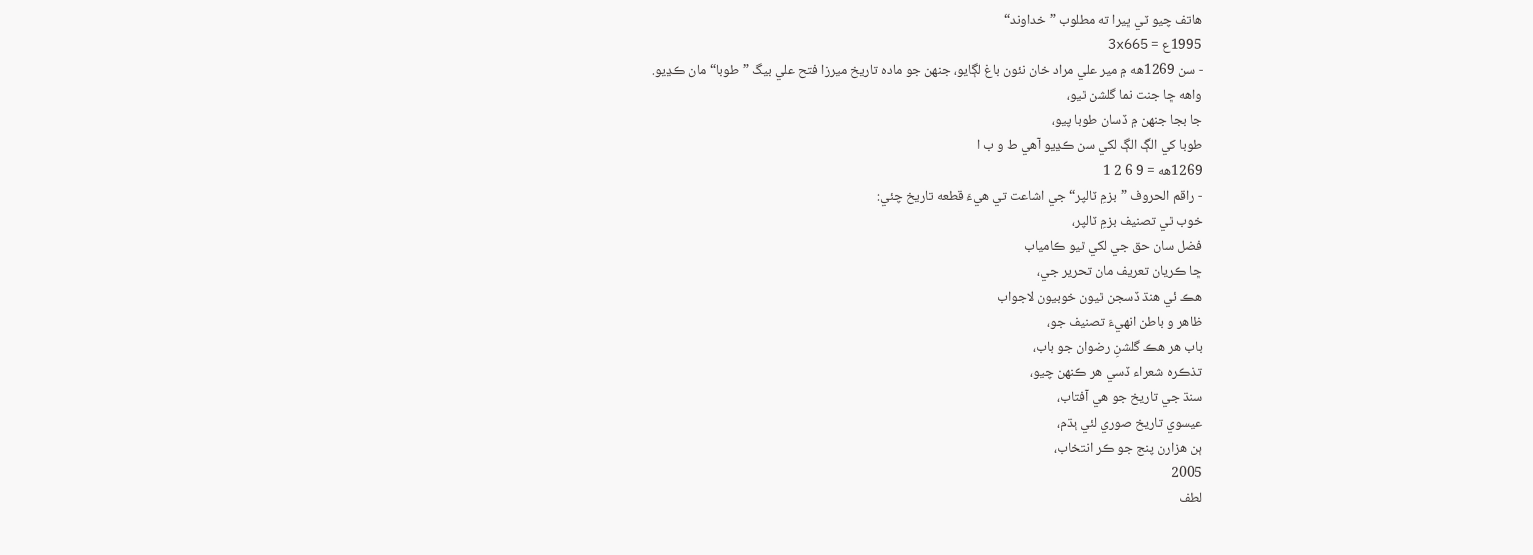هاتف چيو ٽي ڀيرا ته مطلوب ”خداوند“
1995ع = 3x665
- سن 1269هه ۾ مير علي مراد خان نئون باغ لڳايو، جنهن جو ماده تاريخ ميرزا فتح علي بيگ ”طوبا“ مان ڪڍيو.
واهه ڇا جنت نما گلشن ٿيو،
جا بجا جنهن ۾ ڏسان طوبا پيو،
طوبا کي الڳ الڳ لکي سن ڪڍيو آهي ط و ب ا
1269هه = 9 6 2 1
- راقم الحروف ”بزمِ ٽالپر“ جي اشاعت تي هيءَ قطعه تاريخ چئي:
خوب ٿي تصنيف بزمِ ٽالپر،
فضل سان حق جي لکي ٿيو ڪامياب
ڇا ڪريان تعريف مان تحرير جي،
هڪ ئي هنڌ ڏسجن ٿيون خوبيون لاجواب
ظاهر و باطن انهيءَ تصنيف جو،
باب هر هڪ گلشنِ رضوان جو باب،
تذڪره شعراء ڏسي هر ڪنهن چيو،
سنڌ جي تاريخ جو هي آفتاب،
عيسوي تاريخ صوري لئي ٻڌم،
ٻن هزارن پنج جو ڪر انتخاب،
2005
لطف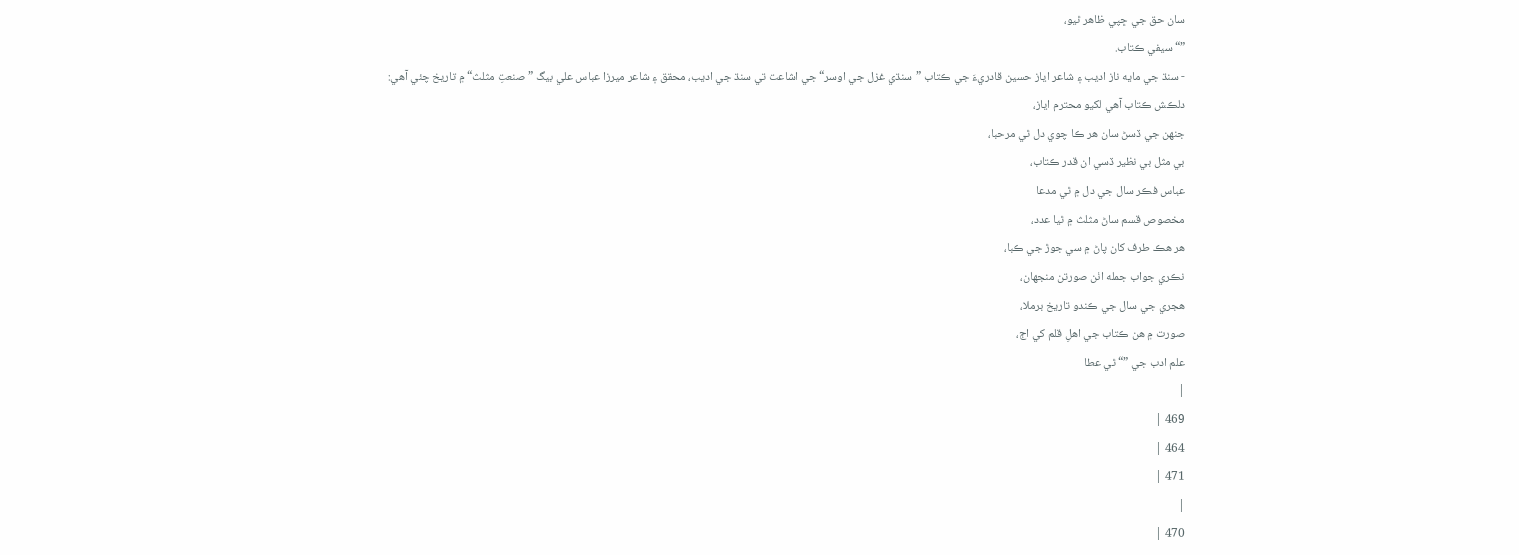سان حق جي ڇپي ظاهر ٿيو،
”“ سيفي ڪتاب.
- سنڌ جي مايه ناز اديب ۽ شاعر اياز حسين قادريءَ جي ڪتاب ”سنڌي غزل جي اوسر“ جي اشاعت تي سنڌ جي اديب، محقق ۽ شاعر ميرزا عباس علي بيگ ”صنعتِ مثلث“ ۾ تاريخ چئي آهي:
دلڪش ڪتاب آهي لکيو محترم اياز،
جنهن جي ڏسڻ سان هر ڪا چوي دل ٿي مرحبا،
بي مثل بي نظير ڏسي ان قدر ڪتاب،
عباس فڪر سال جي دل ۾ ٿي مدعا
مخصوص قسم ساڻ مثلث ۾ ٿيا عدد،
هر هڪ طرف کان پاڻ ۾ سي جوڙ جي ڪبا،
نڪري جواب جمله اٺن صورتن منجهان،
هجري جي سال جي ڪندو تاريخ برملا،
صورت ۾ هن ڪتاب جي اهلِ قلم کي اڄ،
علم ادب جي ”“ ٿي عطا
|
469 |
464 |
471 |
|
470 |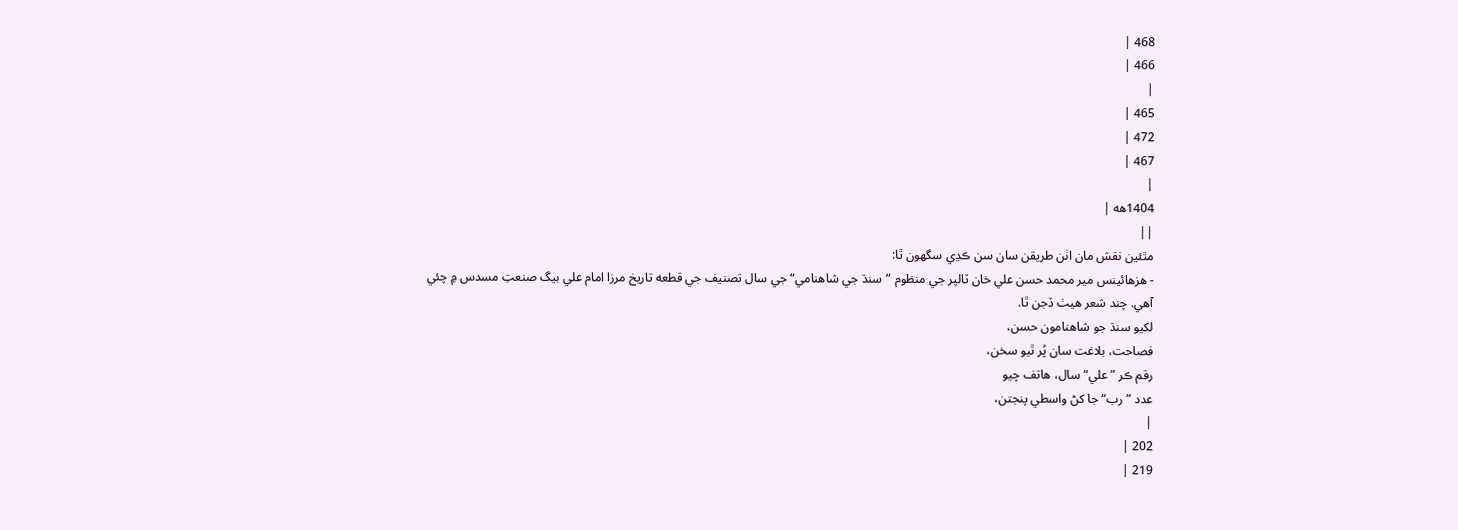468 |
466 |
|
465 |
472 |
467 |
|
1404هه |
||
مٿئين نقش مان اٺن طريقن سان سن ڪڍي سگهون ٿا:
- هزهائينس مير محمد حسن علي خان ٽالپر جي منظوم ”سنڌ جي شاهنامي“ جي سال تصنيف جي قطعه تاريخ مرزا امام علي بيگ صنعتِ مسدس ۾ چئي آهي. چند شعر هيٺ ڏجن ٿا.
لکيو سنڌ جو شاهنامون حسن،
فصاحت، بلاغت سان پُر ٿيو سخن،
رقم ڪر ”علي“ سال، هاتف چيو
عدد ”رب“ جا کڻ واسطي پنجتن،
|
202 |
219 |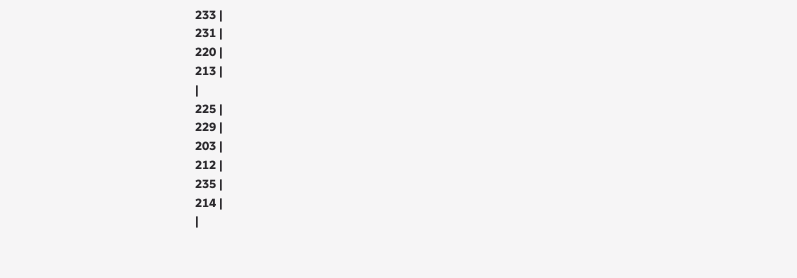233 |
231 |
220 |
213 |
|
225 |
229 |
203 |
212 |
235 |
214 |
|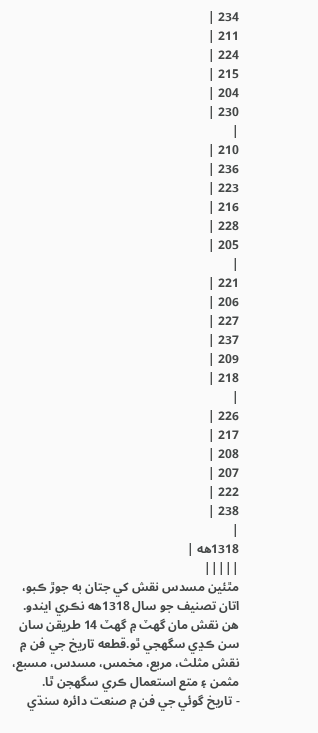234 |
211 |
224 |
215 |
204 |
230 |
|
210 |
236 |
223 |
216 |
228 |
205 |
|
221 |
206 |
227 |
237 |
209 |
218 |
|
226 |
217 |
208 |
207 |
222 |
238 |
|
1318هه |
|||||
مٿئين مسدس نقش کي جتان به جوڙ ڪبو، اتان تصنيف جو سال 1318هه نڪري ايندو. هن نقش مان گهٽ ۾ گهٽ 14 طريقن سان سن ڪڍي سگهجي ٿو.قطعه تاريخ جي فن ۾ نقش مثلث، مربع، مخمس، مسدس، مسبع، مثمن ۽ متع استعمال ڪري سگهجن ٿا.
- تاريخ گوئي جي فن ۾ صنعت دائره سنڌي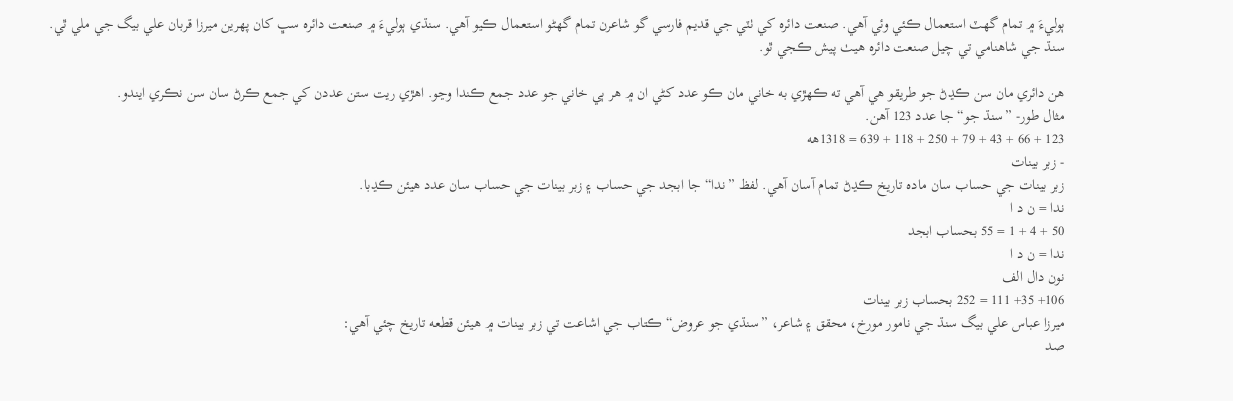ٻوليءَ ۾ تمام گهٽ استعمال ڪئي وئي آهي. صنعت دائره کي ٺٽي جي قديم فارسي گو شاعرن تمام گهڻو استعمال ڪيو آهي. سنڌي ٻوليءَ ۾ صنعت دائره سڀ کان پهرين ميرزا قربان علي بيگ جي ملي ٿي.
سنڌ جي شاهنامي تي چيل صنعت دائره هيٺ پيش ڪجي ٿو.

هن دائري مان سن ڪڍڻ جو طريقو هي آهي ته ڪهڙي به خاني مان ڪو عدد کڻي ان ۾ هر ٻي خاني جو عدد جمع ڪندا وڃو. اهڙي ريت ستن عددن کي جمع ڪرڻ سان سن نڪري ايندو.
مثال طور- ”سنڌ جو“ جا عدد 123 آهن.
123 + 66 + 43 + 79 + 250 + 118 + 639 = 1318هه
- زبر بينات
زبر بينات جي حساب سان ماده تاريخ ڪڍڻ تمام آسان آهي. لفظ ”ندا“ جا ابجد جي حساب ۽ زبر بينات جي حساب سان عدد هيئن ڪڍبا.
ندا = ن د ا
50 + 4 + 1 = 55 بحساب ابجد
ندا = ن د ا
نون دال الف
106+ 35+ 111 = 252 بحساب زبر بينات
ميرزا عباس علي بيگ سنڌ جي نامور مورخ، محقق ۽ شاعر، ”سنڌي جو عروض“ ڪتاب جي اشاعت تي زبر بينات ۾ هيئن قطعه تاريخ چئي آهي:
صد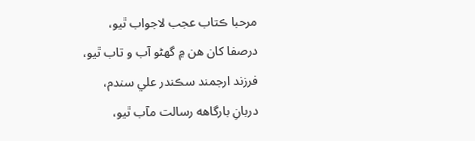مرحبا ڪتاب عجب لاجواب ٿيو،
درصفا کان هن ۾ گهڻو آب و تاب ٿيو،
فرزند ارجمند سڪندر علي سندم،
دربانِ بارگاهه رسالت مآب ٿيو،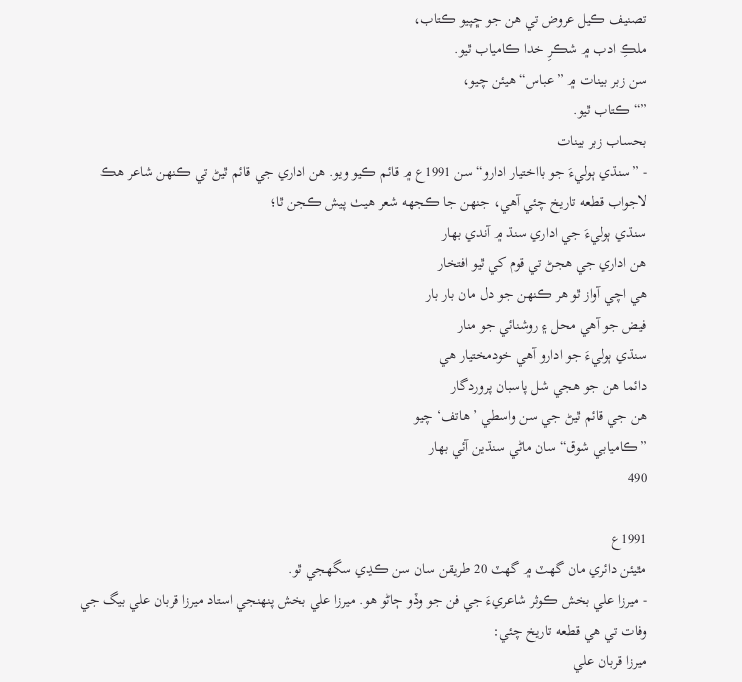تصنيف ڪيل عروض تي هن جو ڇپيو ڪتاب،
ملڪِ ادب ۾ شڪرِ خدا ڪامياب ٿيو.
سن زبر بينات ۾ ”عباس“ هيئن چيو،
”“ ڪتاب ٿيو.
بحساب زبر بينات
- ”سنڌي ٻوليءَ جو بااختيار ادارو“ سن 1991ع ۾ قائم ڪيو ويو. هن اداري جي قائم ٿيڻ تي ڪنهن شاعر هڪ لاجواب قطعه تاريخ چئي آهي، جنهن جا ڪجهه شعر هيٺ پيش ڪجن ٿا؛
سنڌي ٻوليءَ جي اداري سنڌ ۾ آندي بهار
هن اداري جي هجڻ تي قوم کي ٿيو افتخار
هي اچي آواز ٿو هر ڪنهن جو دل مان بار بار
فيض جو آهي محل ۽ روشنائي جو منار
سنڌي ٻوليءَ جو ادارو آهي خودمختيار هي
دائما هن جو هجي شل پاسبان پروردگار
هن جي قائم ٿيڻ جي سن واسطي ’هاتف‘ چيو
”ڪاميابي شوق“ سان ماڻي سنڌين آئي بهار
490

1991ع
مٿيئن دائري مان گهٽ ۾ گهٽ 20 طريقن سان سن ڪڍي سگهجي ٿو.
- ميرزا علي بخش ڪوثر شاعريءَ جي فن جو وڏو ڄاڻو هو. ميرزا علي بخش پنهنجي استاد ميرزا قربان علي بيگ جي وفات تي هي قطعه تاريخ چئي:
ميرزا قربان علي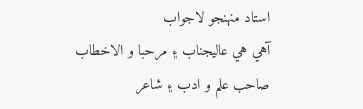استاد منهنجو لاجواب
آهي هي عاليجناب ۽ مرحبا و الاخطاب
صاحب علم و ادب ۽ شاعر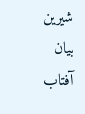شيرين بيان
آفتاب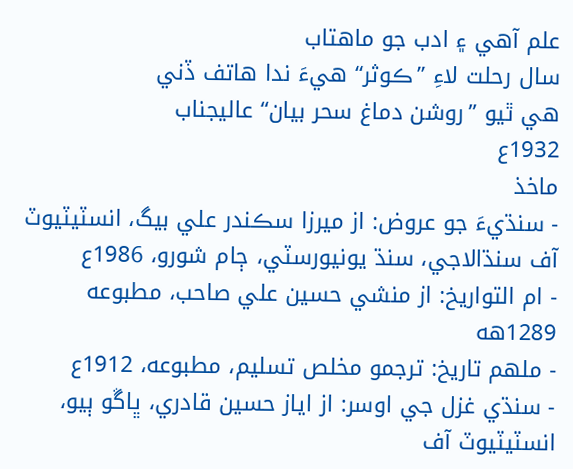علم آهي ۽ ادب جو ماهتاب
سال رحلت لاءِ ”ڪوثر“ هيءَ ندا هاتف ڏني
هي ٿيو ”روشن دماغ سحر بيان“ عاليجناب
1932ع
ماخذ
- سنڌيءَ جو عروض: از ميرزا سڪندر علي بيگ، انسٽيٽيوٽ آف سنڌالاجي، سنڌ يونيورسٽي، ڄام شورو، 1986ع
- ام التواريخ: از منشي حسين علي صاحب، مطبوعه 1289هه
- ملهم تاريخ: ترجمو مخلص تسليم، مطبوعه، 1912ع
- سنڌي غزل جي اوسر: از اياز حسين قادري، ڀاڱو ٻيو، انسٽيٽيوٽ آف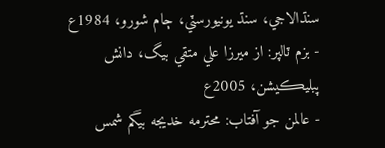سنڌالاجي، سنڌ يونيورسٽي، ڄام شورو، 1984ع
- بزم ٽالپر: از ميرزا علي متقي بيگ، دانش پبليڪيشن، 2005ع
- عالمن جو آفتاب: محترمه خديجه بيگم شمس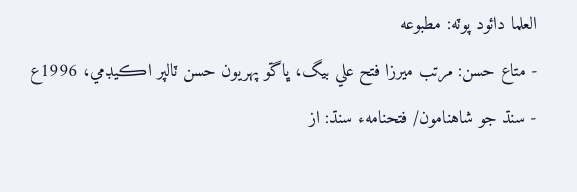العلما دائود پوٽه: مطبوعه
- متاع حسن: مرتب ميرزا فتح علي بيگ، ڀاڱو پهريون حسن ٽالپر اڪيڊمي، 1996ع
- سنڌ جو شاهنامون/ فتحنامهء سنڌ: از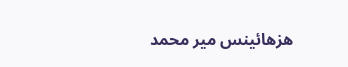هزهائينس مير محمد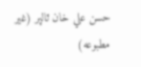حسن علي خان ٽالپر (غير مطبوعه)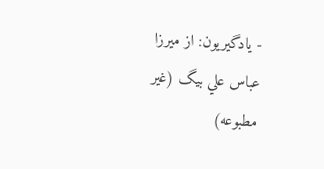- يادگيريون: از ميرزا عباس علي بيگ (غير مطبوعه)